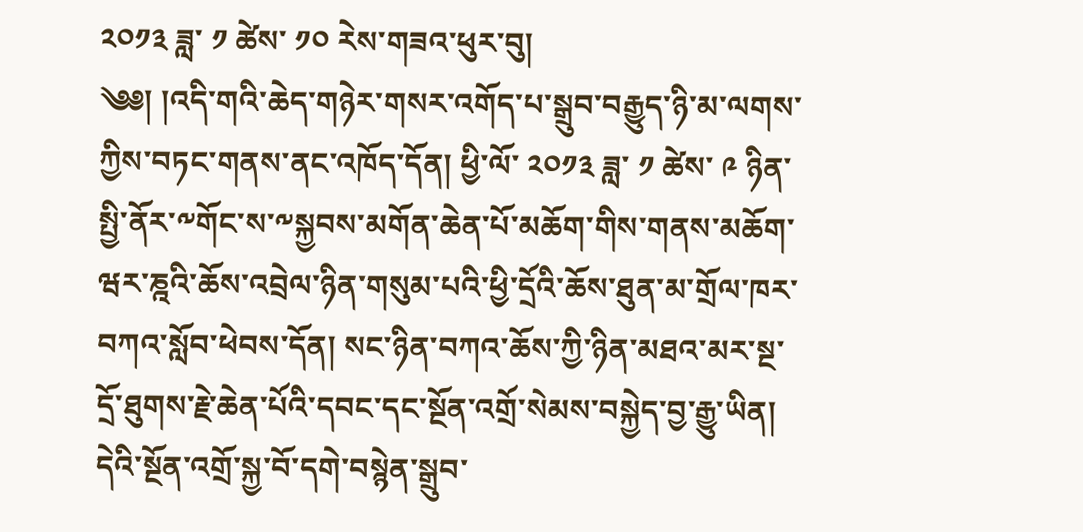༢༠༡༣ ཟླ་ ༡ ཚེས་ ༡༠ རེས་གཟའ་ཕུར་བུ།
༄༅། །འདི་གའི་ཆེད་གཉེར་གསར་འགོད་པ་སྒྲུབ་བརྒྱུད་ཉི་མ་ལགས་ཀྱིས་བཏང་གནས་ནང་འཁོད་དོན། ཕྱི་ལོ་ ༢༠༡༣ ཟླ་ ༡ ཚེས་ ༩ ཉིན་སྤྱི་ནོར་༸གོང་ས་༸སྐྱབས་མགོན་ཆེན་པོ་མཆོག་གིས་གནས་མཆོག་ཝར་ཎྰའི་ཆོས་འབྲེལ་ཉིན་གསུམ་པའི་ཕྱི་དྲོའི་ཆོས་ཐུན་མ་གྲོལ་ཁར་བཀའ་སློབ་ཕེབས་དོན། སང་ཉིན་བཀའ་ཆོས་ཀྱི་ཉིན་མཐའ་མར་སྔ་དྲོ་ཐུགས་རྗེ་ཆེན་པོའི་དབང་དང་སྔོན་འགྲོ་སེམས་བསྐྱེད་བྱ་རྒྱུ་ཡིན། དེའི་སྔོན་འགྲོ་སྐྱ་བོ་དགེ་བསྙེན་སྒྲུབ་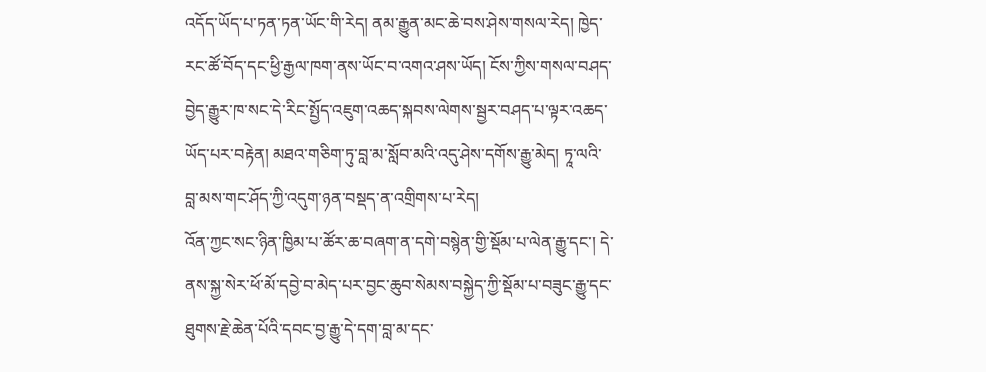འདོད་ཡོད་པ་ཏན་ཏན་ཡོང་གི་རེད། ནམ་རྒྱུན་མང་ཆེ་བས་ཤེས་གསལ་རེད། ཁྱེད་རང་ཚོ་བོད་དང་ཕྱི་རྒྱལ་ཁག་ནས་ཡོང་བ་འགའ་ཤས་ཡོད། ངོས་ཀྱིས་གསལ་བཤད་བྱེད་རྒྱུར་ཁ་སང་དེ་རིང་སྤྱོད་འཇུག་འཆད་སྐབས་ལེགས་སྦྱར་བཤད་པ་ལྟར་འཆད་ཡོད་པར་བརྟེན། མཐའ་གཅིག་ཏུ་བླ་མ་སློབ་མའི་འདུ་ཤེས་དགོས་རྒྱུ་མེད། ཏཱ་ལའི་བླ་མས་གང་ཤོད་ཀྱི་འདུག་ཉན་བསྡད་ན་འགྲིགས་པ་རེད།
འོན་ཀྱང་སང་ཉིན་ཁྱིམ་པ་ཚོར་ཆ་བཞག་ན་དགེ་བསྙེན་གྱི་སྡོམ་པ་ལེན་རྒྱུ་དང་། དེ་ནས་སྐྱ་སེར་ཕོ་མོ་དབྱེ་བ་མེད་པར་བྱང་ཆུབ་སེམས་བསྐྱེད་ཀྱི་སྡོམ་པ་བཟུང་རྒྱུ་དང་ཐུགས་རྗེ་ཆེན་པོའི་དབང་བྱ་རྒྱུ་དེ་དག་བླ་མ་དང་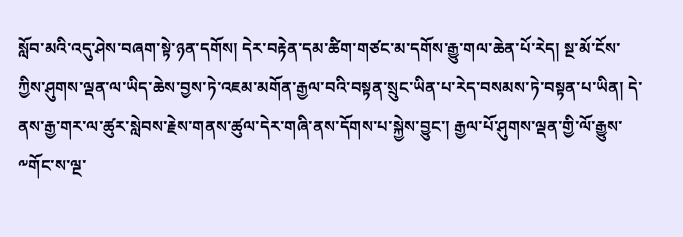སློབ་མའི་འདུ་ཤེས་བཞག་སྟེ་ཉན་དགོས། དེར་བརྟེན་དམ་ཚིག་གཙང་མ་དགོས་རྒྱུ་གལ་ཆེན་པོ་རེད། སྔ་མོ་ངོས་ཀྱིས་ཤུགས་ལྡན་ལ་ཡིད་ཆེས་བྱས་ཏེ་འཇམ་མགོན་རྒྱལ་བའི་བསྟན་སྲུང་ཡིན་པ་རེད་བསམས་ཏེ་བསྟན་པ་ཡིན། དེ་ནས་རྒྱ་གར་ལ་ཚུར་སླེབས་རྗེས་གནས་ཚུལ་དེར་གཞི་ནས་དོགས་པ་སྐྱེས་བྱུང་། རྒྱལ་པོ་ཤུགས་ལྡན་གྱི་ལོ་རྒྱུས་༸གོང་ས་ལྔ་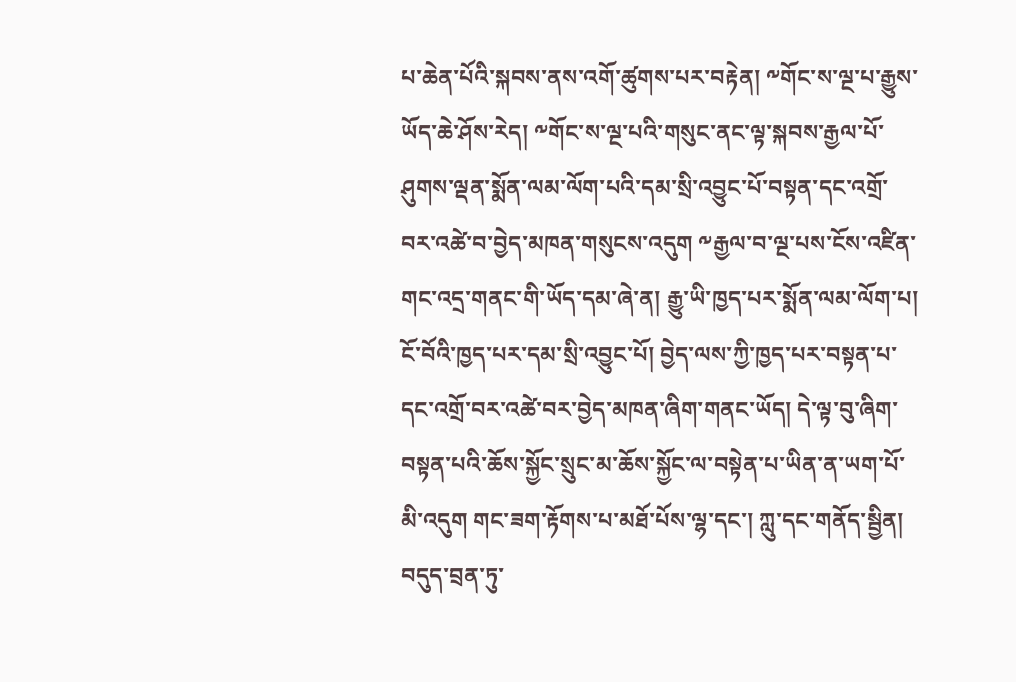པ་ཆེན་པོའི་སྐབས་ནས་འགོ་ཚུགས་པར་བརྟེན། ༸གོང་ས་ལྔ་པ་རྒྱུས་ཡོད་ཆེ་ཤོས་རེད། ༸གོང་ས་ལྔ་པའི་གསུང་ནང་ལྟ་སྐབས་རྒྱལ་པོ་ཤུགས་ལྡན་སྨོན་ལམ་ལོག་པའི་དམ་སྲི་འབྱུང་པོ་བསྟན་དང་འགྲོ་བར་འཚེ་བ་བྱེད་མཁན་གསུངས་འདུག ༸རྒྱལ་བ་ལྔ་པས་ངོས་འཛིན་གང་འདྲ་གནང་གི་ཡོད་དམ་ཞེ་ན། རྒྱུ་ཡི་ཁྱད་པར་སྨོན་ལམ་ལོག་པ། ངོ་བོའི་ཁྱད་པར་དམ་སྲི་འབྱུང་པོ། བྱེད་ལས་ཀྱི་ཁྱད་པར་བསྟན་པ་དང་འགྲོ་བར་འཚེ་བར་བྱེད་མཁན་ཞིག་གནང་ཡོད། དེ་ལྟ་བུ་ཞིག་བསྟན་པའི་ཆོས་སྐྱོང་སྲུང་མ་ཆོས་སྐྱོང་ལ་བསྟེན་པ་ཡིན་ན་ཡག་པོ་མི་འདུག གང་ཟག་རྟོགས་པ་མཐོ་པོས་ལྷ་དང་། ཀླུ་དང་གནོད་སྦྱིན། བདུད་བྲན་ཏུ་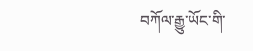བཀོལ་རྒྱུ་ཡོང་གི་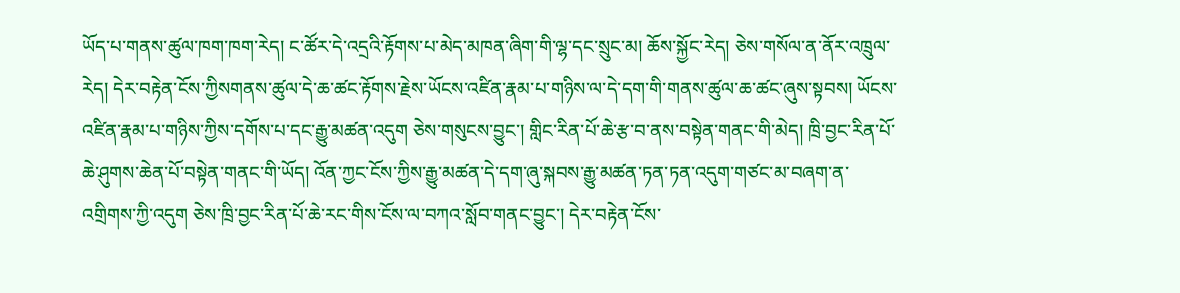ཡོད་པ་གནས་ཚུལ་ཁག་ཁག་རེད། ང་ཚོར་དེ་འདྲའི་རྟོགས་པ་མེད་མཁན་ཞིག་གི་ལྷ་དང་སྲུང་མ། ཆོས་སྐྱོང་རེད། ཅེས་གསོལ་ན་ནོར་འཁྲུལ་རེད། དེར་བརྟེན་ངོས་ཀྱིསགནས་ཚུལ་དེ་ཆ་ཚང་རྟོགས་རྗེས་ཡོངས་འཛིན་རྣམ་པ་གཉིས་ལ་དེ་དག་གི་གནས་ཚུལ་ཆ་ཚང་ཞུས་སྟབས། ཡོངས་འཛིན་རྣམ་པ་གཉིས་ཀྱིས་དགོས་པ་དང་རྒྱུ་མཚན་འདུག ཅེས་གསུངས་བྱུང་། གླིང་རིན་པོ་ཆེ་རྩ་བ་ནས་བསྟེན་གནང་གི་མེད། ཁྲི་བྱང་རིན་པོ་ཆེ་ཤུགས་ཆེན་པོ་བསྟེན་གནང་གི་ཡོད། འོན་ཀྱང་ངོས་ཀྱིས་རྒྱུ་མཚན་དེ་དག་ཞུ་སྐབས་རྒྱུ་མཚན་ཏན་ཏན་འདུག་གཙང་མ་བཞག་ན་འགྲིགས་ཀྱི་འདུག ཅེས་ཁྲི་བྱང་རིན་པོ་ཆེ་རང་གིས་ངོས་ལ་བཀའ་སློབ་གནང་བྱུང་། དེར་བརྟེན་ངོས་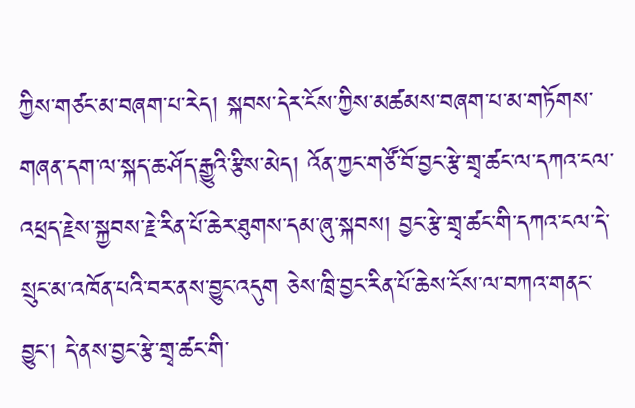ཀྱིས་གཙང་མ་བཞག་པ་རེད། སྐབས་དེར་ངོས་ཀྱིས་མཚམས་བཞག་པ་མ་གཏོགས་གཞན་དག་ལ་སྐད་ཆ་ཤོད་རྒྱུའི་རྩིས་མེད། འོན་ཀྱང་གཙོ་བོ་བྱང་རྩེ་གྲྭ་ཚང་ལ་དཀའ་ངལ་འཕྲད་རྗེས་སྐྱབས་རྗེ་རིན་པོ་ཆེར་ཐུགས་དམ་ཞུ་སྐབས། བྱང་རྩེ་གྲྭ་ཚང་གི་དཀའ་ངལ་དེ་སྲུང་མ་འཁོན་པའི་བར་ནས་བྱུང་འདུག ཅེས་ཁྲི་བྱང་རིན་པོ་ཆེས་ངོས་ལ་བཀའ་གནང་བྱུང་། དེ་ནས་བྱང་རྩེ་གྲྭ་ཚང་གི་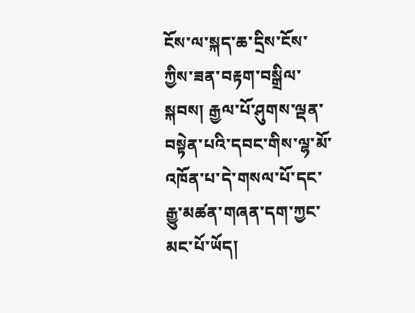ངོས་ལ་སྐད་ཆ་དྲིས་ངོས་ཀྱིས་ཟན་བརྟག་བསྒྲིལ་སྐབས། རྒྱལ་པོ་ཤུགས་ལྡན་བསྟེན་པའི་དབང་གིས་ལྷ་མོ་འཁོན་པ་དེ་གསལ་པོ་དང་རྒྱུ་མཚན་གཞན་དག་ཀྱང་མང་པོ་ཡོད།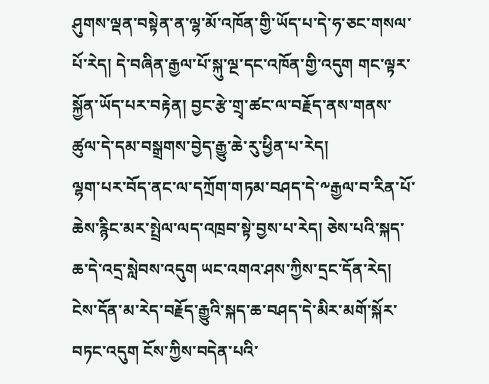ཤུགས་ལྡན་བསྟེན་ན་ལྷ་མོ་འཁོན་གྱི་ཡོད་པ་དེ་ཧ་ཅང་གསལ་པོ་རེད། དེ་བཞིན་རྒྱལ་པོ་སྐུ་ལྔ་དང་འཁོན་གྱི་འདུག གང་ལྟར་སྐྱོན་ཡོད་པར་བརྟེན། བྱང་རྩེ་གྲྭ་ཚང་ལ་བརྗོད་ནས་གནས་ཚུལ་དེ་དམ་བསྒྲགས་བྱེད་རྒྱུ་ཆེ་རུ་ཕྱིན་པ་རེད།
ལྷག་པར་བོད་ནང་ལ་དཀྲོག་གཏམ་བཤད་དེ་༸རྒྱལ་བ་རིན་པོ་ཆེས་རྙིང་མར་སྤྲེལ་ལད་འཁྲབ་སྟེ་བྱས་པ་རེད། ཅེས་པའི་སྐད་ཆ་དེ་འདྲ་སླེབས་འདུག ཡང་འགའ་ཤས་ཀྱིས་དྲང་དོན་རེད། ངེས་དོན་མ་རེད་བརྗོད་རྒྱུའི་སྐད་ཆ་བཤད་དེ་མིར་མགོ་སྐོར་བཏང་འདུག ངོས་ཀྱིས་བདེན་པའི་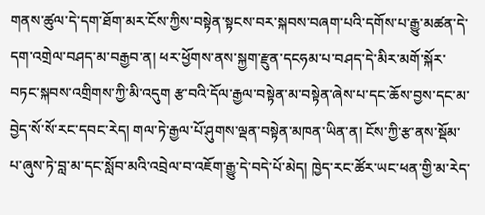གནས་ཚུལ་དེ་དག་ཐོག་མར་ངོས་ཀྱིས་བསྟེན་སྟངས་བར་སྐབས་བཞག་པའི་དགོས་པ་རྒྱུ་མཚན་དེ་དག་འགྲེལ་བཤད་མ་བརྒྱབ་ན། ཕར་ཕྱོགས་ནས་སྐྱག་རྫུན་དངཧམ་པ་བཤད་དེ་མིར་མགོ་སྐོར་བཏང་སྐབས་འགྲིགས་ཀྱི་མི་འདུག རྩ་བའི་དོལ་རྒྱལ་བསྟེན་མ་བསྟེན་ཞེས་པ་དང་ཆོས་བྱས་དང་མ་བྱེད་སོ་སོ་རང་དབང་རེད། གལ་ཏེ་རྒྱལ་པོ་ཤུགས་ལྡན་བསྟེན་མཁན་ཡིན་ན། ངོས་ཀྱི་རྩ་ནས་སྡོམ་པ་ཞུས་ཏེ་བླ་མ་དང་སློབ་མའི་འབྲེལ་བ་འཇོག་རྒྱུ་དེ་བདེ་པོ་མེད། ཁྱེད་རང་ཚོར་ཡང་ཕན་གྱི་མ་རེད་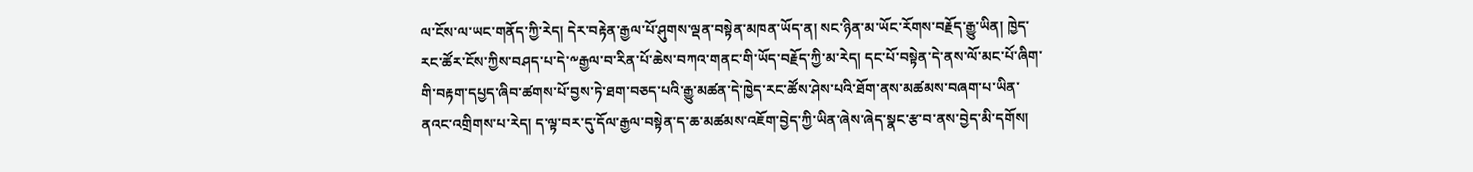ལ་ངོས་ལ་ཡང་གནོད་ཀྱི་རེད། དེར་བརྟེན་རྒྱལ་པོ་ཤུགས་ལྡན་བསྟེན་མཁན་ཡོད་ན། སང་ཉིན་མ་ཡོང་རོགས་བརྗོད་རྒྱུ་ཡིན། ཁྱེད་རང་ཚོར་ངོས་ཀྱིས་བཤད་པ་དེ་༸རྒྱལ་བ་རིན་པོ་ཆེས་བཀའ་གནང་གི་ཡོད་བརྗོད་ཀྱི་མ་རེད། དང་པོ་བསྟེན་དེ་ནས་ལོ་མང་པོ་ཞིག་གི་བརྟག་དཔྱད་ཞིབ་ཚགས་པོ་བྱས་ཏེ་ཐག་བཅད་པའི་རྒྱུ་མཚན་དེ་ཁྱེད་རང་ཚོས་ཤེས་པའི་ཐོག་ནས་མཚམས་བཞག་པ་ཡིན་ནའང་འགྲིགས་པ་རེད། ད་ལྟ་བར་དུ་དོལ་རྒྱལ་བསྟེན་ད་ཆ་མཚམས་འཇོག་བྱེད་ཀྱི་ཡིན་ཞེས་ཞེད་སྣང་རྩ་བ་ནས་བྱེད་མི་དགོས།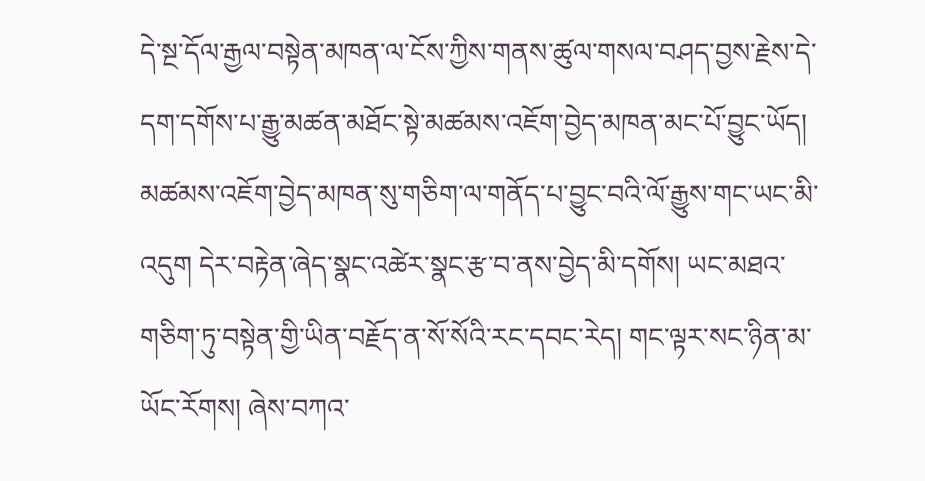དེ་སྔ་དོལ་རྒྱལ་བསྟེན་མཁན་ལ་ངོས་ཀྱིས་གནས་ཚུལ་གསལ་བཤད་བྱས་རྗེས་དེ་དག་དགོས་པ་རྒྱུ་མཚན་མཐོང་སྟེ་མཚམས་འཇོག་བྱེད་མཁན་མང་པོ་བྱུང་ཡོད། མཚམས་འཇོག་བྱེད་མཁན་སུ་གཅིག་ལ་གནོད་པ་བྱུང་བའི་ལོ་རྒྱུས་གང་ཡང་མི་འདུག དེར་བརྟེན་ཞེད་སྣང་འཚེར་སྣང་རྩ་བ་ནས་བྱེད་མི་དགོས། ཡང་མཐའ་གཅིག་ཏུ་བསྟེན་གྱི་ཡིན་བརྗོད་ན་སོ་སོའི་རང་དབང་རེད། གང་ལྟར་སང་ཉིན་མ་ཡོང་རོགས། ཞེས་བཀའ་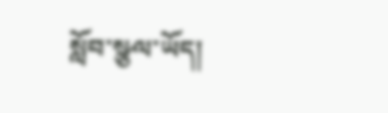སློབ་སྩལ་ཡོད།